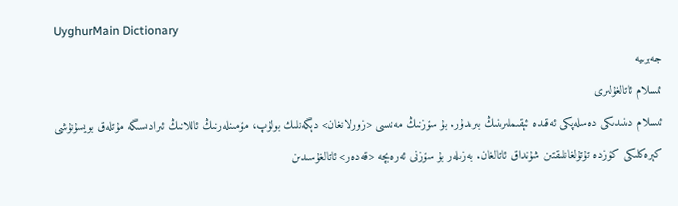UyghurMain Dictionary
جەبرىيە
ئىسلام ئاتالغۇلىرى
ئىسلام دىنىدىكى دەسلەپكى ئەقىدە ئېقىملىرىنىڭ بىرىدۇر. بۇ سۆزنىڭ مەنىسى <زورلانغان> دېگەنلىك بولۇپ، مۆمىنلەرنىڭ ئاللانىڭ ئىرادىسىگە مۇتلەق بويسۇنۇشى كېرەكلىكى كۆزدە تۇتۇلغانلىقتىن شۇنداق ئاتالغان. بەزىلەر بۇ سۆزنى ئەرەبچە <قەدەر> ئاتالغۇسىدىن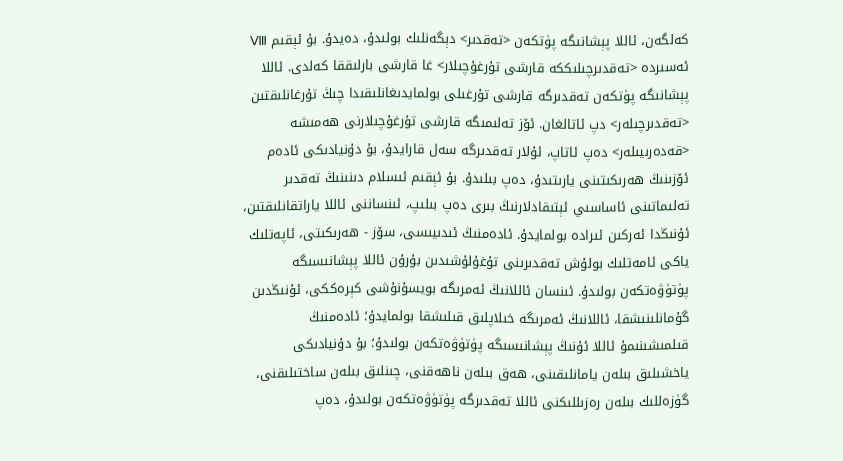كەلگەن، ئاللا پېشانىگە پۈتكەن <تەقدىر> دېگەنلىك بولىدۇ، دەيدۇ. بۇ ئېقىم Ⅷ ئەسىردە <تەقدىرچىلىككە قارشى تۇرغۇچىلار> غا قارشى بارلىققا كەلدى. ئاللا پېشانىگە پۈتكەن تەقدىرگە قارشى تۇرغىلى بولمايدىغانلىقىدا چىڭ تۇرغانلىقتىن <تەقدىرچىلەر> دپ ئاتالغان. ئۆز تەلىمىگە قارشى تۇرغۇچىلارنى ھەمىشە <قەدەرىيىلەر> دەپ ئاتاپ، ئۇلار تەقدىرگە سەل قارايدۇ، بۇ دۇنيادىكى ئادەم ئۆزىنىڭ ھەرىكىتىنى يارىتىدۇ، دەپ بىلىدۇ. بۇ ئېقىم ئىسلام دىنىنىڭ تەقدىر تەلىماتىنى ئاساسىي ئېتىقادلارنىڭ بىرى دەپ بىلىپ، ئىنساننى ئاللا ياراتقانلىقتىن، ئۇنىڭدا ئەركىن ئىرادە بولمايدۇ. ئادەمنىڭ ئىدىيىسى، سۆز - ھەرىكىتى، ئاپەتلىك ياكى ئامەتلىك بولۇش تەقدىرىنى تۇغۇلۇشىدىن بۇرۇن ئاللا پېشانىسىگە پۈتۈۋەتكەن بولىدۇ. ئىنسان ئاللانىڭ ئەمرىگە بويسۇنۇشى كېرەككى، ئۇنىڭدىن گۇمانلىنىشقا، ئاللانىڭ ئەمرىگە خىلاپلىق قىلىشقا بولمايدۇ؛ ئادەمنىڭ قىلمىشىنىمۇ ئاللا ئۇنىڭ پېشانىسىگە پۈتۈۋەتكەن بولىدۇ؛ بۇ دۇنيادىكى ياخشىلىق بىلەن يامانلىقىنى، ھەق بىلەن ناھەقنى، چىنلىق بىلەن ساختىلىقنى، گۈزەللىك بىلەن رەزىللىكنى ئاللا تەقدىرگە پۈتۈۋەتكەن بولىدۇ، دەپ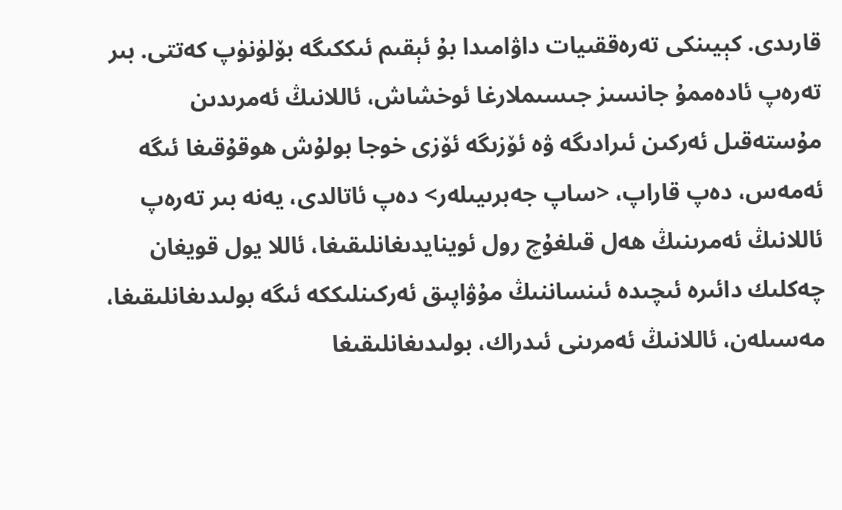قارىدى. كېيىنكى تەرەققىيات داۋامىدا بۇ ئېقىم ئىككىگە بۆلۈنۈپ كەتتى. بىر تەرەپ ئادەممۇ جانسىز جىسىملارغا ئوخشاش، ئاللانىڭ ئەمرىدىن مۇستەقىل ئەركىن ئىرادىگە ۋە ئۆزىگە ئۆزى خوجا بولۇش ھوقۇقىغا ئىگە ئەمەس، دەپ قاراپ، <ساپ جەبرىيىلەر> دەپ ئاتالدى، يەنە بىر تەرەپ ئاللانىڭ ئەمرىنىڭ ھەل قىلغۇچ رول ئوينايدىغانلىقىغا، ئاللا يول قويغان چەكلىك دائىرە ئىچىدە ئىنساننىڭ مۇۋاپىق ئەركىنلىككە ئىگە بولىدىغانلىقىغا، مەسىلەن، ئاللانىڭ ئەمرىنى ئىدراك، بولىدىغانلىقىغا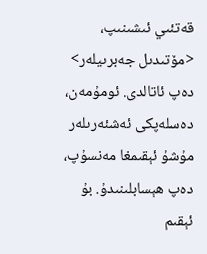قەتئىي ئىشىنىپ، <مۆتىدىل جەبرىيلەر> دەپ ئاتالدى. ئومۇمەن، دەسلەپكى ئەشئەرىلەر مۇشۇ ئېقىمغا مەنسۇپ، دەپ ھېسابلىنىدۇ. بۇ ئېقىم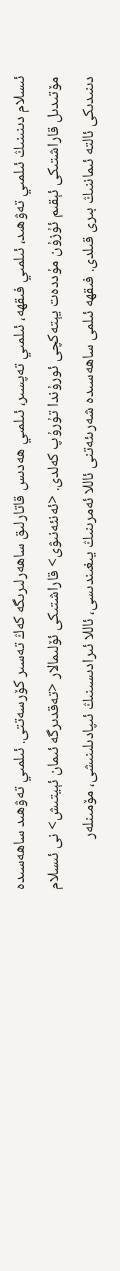ئىسلام دىنىنىڭ ئىلمىي تەۋھىد، ئىلمىي فىقھە، ئىلمىي تەپسىر، ئىلمىي ھەدىس قاتارلىق ساھەرلىرىگە كەڭ تەسىر كۆرسەتتى. ئىلمىي تەۋھىد ساھەسىدە مۆتىدىل قاراشتىكى ئېقىم ئۇزۇن مۇددەت يېتەكچى ئورۇندا تۇرۇپ كەلدى. <ئەنئەنىۋى> قاراشتىكى ئۆلىمالار <تەقدىرگە ئىمان ئېيتىش> نى ئىسلام دىنىدىكى ئالتە ئىماننىڭ بىرى قىلدى. فىقھە ئىلمى ساھەسىدە شەرىئەتنى ئاللا ئەمرىنىڭ يىغىندىسى، ئاللا ئىرادىسىنىڭ ئىپادىلىنىشى، مۆمىنلەر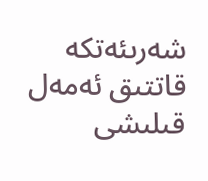شەرىئەتكە قاتتىق ئەمەل قىلىشى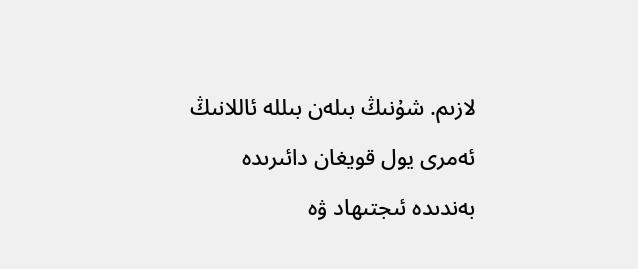لازىم. شۇنىڭ بىلەن بىللە ئاللانىڭ ئەمرى يول قويغان دائىرىدە بەندىدە ئىجتىھاد ۋە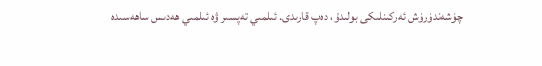چۈشەندۈرۈش ئەركىنلىكى بولىدۇ، دەپ قارىدى. ئىلمىي تەپسىر ۋە ئىلمىي ھەدىس ساھەسىدە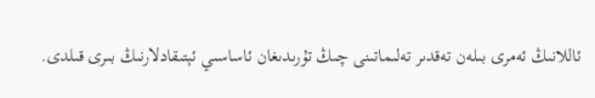ئاللانىڭ ئەمرى بىلەن تەقدىر تەلىماتىنى چىڭ تۇرىدىغان ئاساسىي ئېتىقادلارنىڭ بىرى قىلدى.